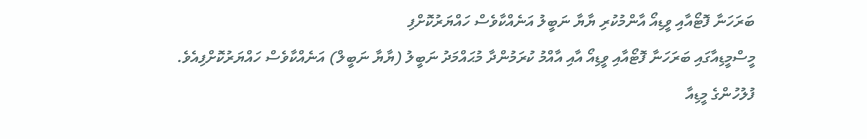ބަރަހަނާ ފޮޓޯއާއި ވީޑިއޯ އާންމުކުރި ޔާޔާ ނަބީލު އަނެއްކާވެސް ހައްޔަރުކޮށްފި
މީސްމީޑިއާގައި ބަރަހަނާ ފޮޓޯއާއި ވީޑިއޯ އާއި އާއްމު ކުރަމުންދާ މުޙައްމަދު ނަބީލު (ޔާޔާ ނަބީލް) އަނެއްކާވެސް ހައްޔަރުކޮށްފިއެވެ.
ފުލުހުންގެ މީޑިއާ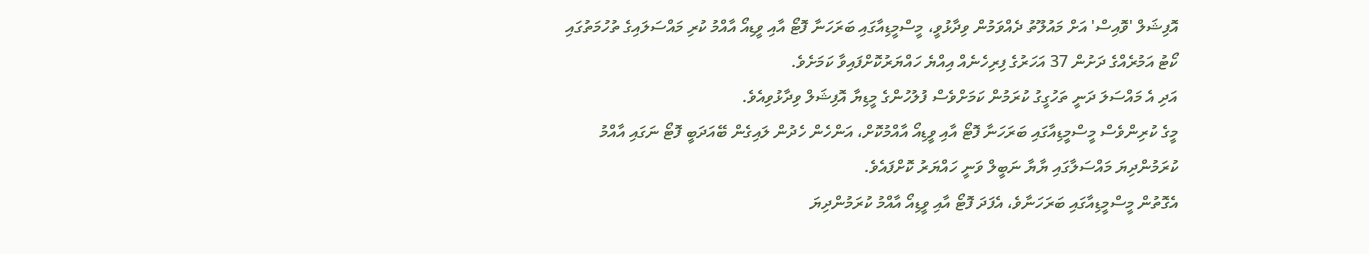އޮފިޝަލް 'ވޮއިސް' އަށް މައުލޫތު ދެއްވަމުން ވިދާޅުވީ، މީސްމީޑިއާގައި ބަރަހަނާ ފޮޓޯ އާއި ވީޑިއޯ އާއްމު ކުރި މައްސަލައިގެ ތުހުމަތުގައި ކޯޓު އަމުރެއްގެ ދަށުން 37 އަހަރުގެ ފިރިހެނެއް އިއްޔެ ހައްޔަރުކޮށްފައިވާ ކަމަށެވެ.
އަދި އެ މައްސަލަ ދަނީ ތަހުގީގު ކުރަމުން ކަމަށްވެސް ފުލުހުންގެ މީޑިޔާ އޮފިޝަލް ވިދާޅުވިއެވެ.
މީގެ ކުރިންވެސް މީސްމީޑިއާގައި ބަރަހަނާ ފޮޓޯ އާއި ވީޑިއޯ އާއްމުކޮށް، އަންހެން ހެދުން ލައިގެން ބޭއަދަބީ ފޮޓޯ ނަގައި އާއްމު ކުރަމުންދިޔަ މައްސަލާގައި ޔާޔާ ނަބީލް ވަނީ ހައްޔަރު ކޮށްފައެވެ.
އެގޮތުން މީސްމީޑިއާގައި ބަރަހަނާވެ، އެފަދަ ފޮޓޯ އާއި ވީޑިއޯ އާއްމު ކުރަމުންދިޔަ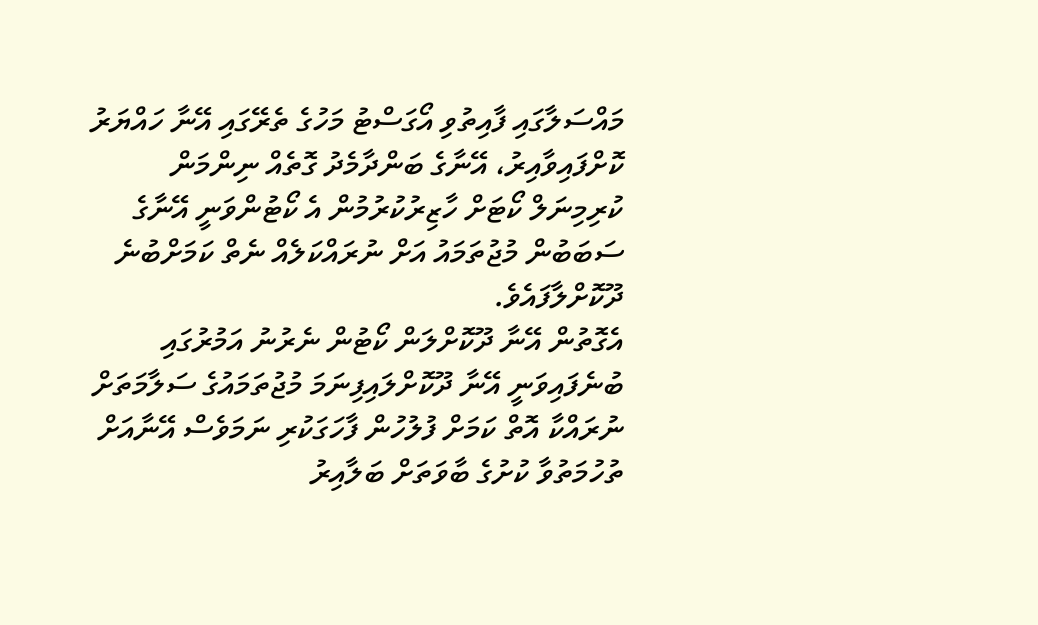މައްސަލާގައި ފާއިތުވި އޯގަސްޓު މަހުގެ ތެރޭގައި އޭނާ ހައްޔަރު ކޮށްފައިވާއިރު، އޭނާގެ ބަންދާމެދު ގޮތެއް ނިންމަން ކުރިމިނަލް ކޯޓަށް ހާޒިރުކުރުމުން އެ ކޯޓުންވަނީ އޭނާގެ ސަބަބުން މުޖުތަމައު އަށް ނުރައްކަލެއް ނެތް ކަމަށްބުނެ ދޫކޮށްލާފައެވެ.
އެގޮތުން އޭނާ ދޫކޮށްލަން ކޯޓުން ނެރުނު އަމުރުގައި ބުނެފައިވަނީ އޭނާ ދޫކޮށްލައިފިނަމަ މުޖުތަމައުގެ ސަލާމަތަށް ނުރައްކާ އޮތް ކަމަށް ފުލުހުން ފާހަގަކުރި ނަމަވެސް އޭނާއަށް ތުހުމަތުވާ ކުށުގެ ބާވަތަށް ބަލާއިރު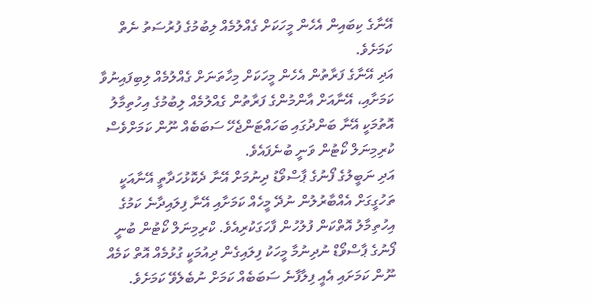އޭނާގެ ކިބައިން އެހެން މީހަކަށް ގެއްލުމެއް ލިބުމުގެ ފުރުސަތު ނެތް ކަމަށެވެ.
އަދި އޭނާގެ ފަރާތުން އެހެން މީހަކަށް މިހާތަނަށް ގެއްލުމެއް ލިބިފައިނުވާ ކަމަށާއި، އޭނާއަށް އާންމުންގެ ފަރާތުން ގެއްލުމެއް ލިބުމުގެ އިހުތިމާލު އޮތުމަކީ އޭނާ ބަންދުގައި ބަހައްޓަންޖެހޭ ސަބަބެއް ނޫން ކަމަށްވެސް ކުރިމިނަލް ކޯޓުން ވަނީ ބުނެފައެވެ.
އަދި ނަބީލުގެ ފޯނުގެ ޕާސްވޯޑު ދިނުމަށް އޭނާ ދެކޮޅުހަދާތީ އޭނާއަކީ ތަހުގީގަށް އެއްބާރުލުން ނުދޭ މީހެއް ކަމަށާއި އޭނާ ފިލައިދާނެ ކަމުގެ އިހުތިމާލު އޮތްކަން ފުލުހުން ފާހަގަކުރިއެވެ. ކްރިމިނަލް ކޯޓުން ބުނީ ފޯނުގެ ޕާސްވޯޑް ނުދިނުމާ މީހަކު ފިލައިގެން ދިއުމަކީ ގުޅުމެއް އޮތް ކަމެއް ނޫން ކަމަށައި އެއީ ފިލާފާނެ ސަބަބެއް ކަމަށް ނުބެލެވޭ ކަމަށެވެ.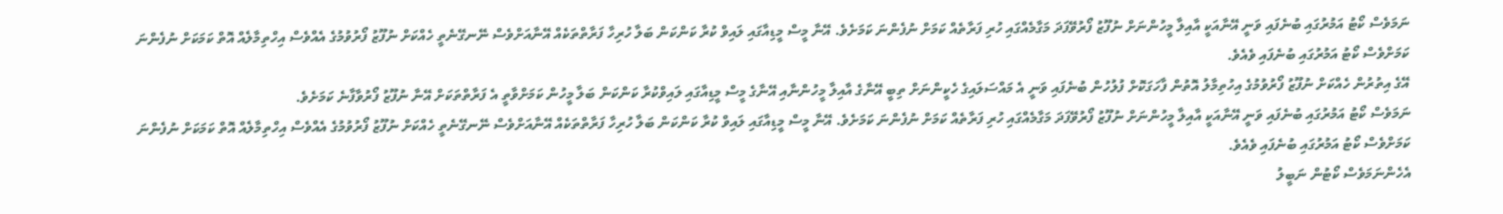ނަމަވެސް ކޯޓު އަމުރުގައި ބުނެފައި ވަނީ އޭނާއަކީ އާއިލާ މީހުންނަށް ނުފޫޒު ފޯރުވޭފަދަ މަގާމެއްގައި ހުރި ފަރާތެއް ކަމަށް ނުފެންނަ ކަމަށެވެ. އޭނާ މީސް މީޑިއާގައި ލައިވް ކުރާ ކަންކަން ބަލާ ހުރިހާ ފަރާތްތަކެއް އޭނާއަށްވެސް ނޭނގޭނެތީ ހެއްކަށް ނުފޫޒު ފޯރުވުމުގެ އެއްވެސް އިހްތިމާލެއް އޮތް ކަމަކަށް ނުފެންނަ ކަމަށްވެސް ކޯޓު އަމުރުގައި ބުނެފައި ވެއެވެ.
އޭގެ އިތުރުން ހެއްކަށް ނުފޫޒު ފޯރުވުމުގެ އިހުތިމާލު އޮތުން ފާހަގަކޮށް ފުލުހުން ބުނެފައި ވަނީ އެ މައްސަލައިގެ ހެކީންނަށް ތިބީ އޭނާގެ އާއިލާ މީހުންނާއި އޭނާގެ މީސް މީޑިއާގައި ލައިވްކުރާ ކަންކަން ބަލާ މީހުން ކަމަށްވާތީ އެ ފަރާތްތަކަށް އޭނާ ނުފޫޒު ފޯރުވާފާނެ ކަމަށެވެ.
ނަމަވެސް ކޯޓު އަމުރުގައި ބުނެފައި ވަނީ އޭނާއަކީ އާއިލާ މީހުންނަށް ނުފޫޒު ފޯރުވޭފަދަ މަގާމެއްގައި ހުރި ފަރާތެއް ކަމަށް ނުފެންނަ ކަމަށެވެ. އޭނާ މީސް މީޑިއާގައި ލައިވް ކުރާ ކަންކަން ބަލާ ހުރިހާ ފަރާތްތަކެއް އޭނާއަށްވެސް ނޭނގޭނެތީ ހެއްކަށް ނުފޫޒު ފޯރުވުމުގެ އެއްވެސް އިހްތިމާލެއް އޮތް ކަމަކަށް ނުފެންނަ ކަމަށްވެސް ކޯޓު އަމުރުގައި ބުނެފައި ވެއެވެ.
އެހެންނަމަވެސް ކޯޓުން ނަބީލު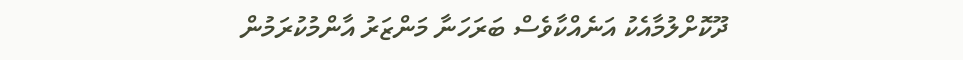ދޫކޮށްލުމާއެކު އަނެއްކާވެސް ބަރަހަނާ މަންޒަރު އާންމުކުރަމުން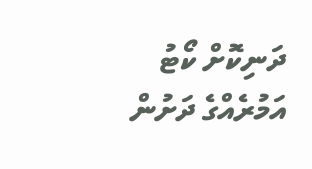ދަނިކޮށް ކޯޓު އަމުރެއްގެ ދަށުން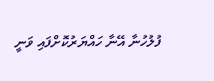ފުލުހުނާ އޭނާ ހައްޔަރުކޮށްފައި ވަނީ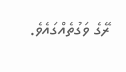ރޭގެ ވަގުތެއްގައެވެ.